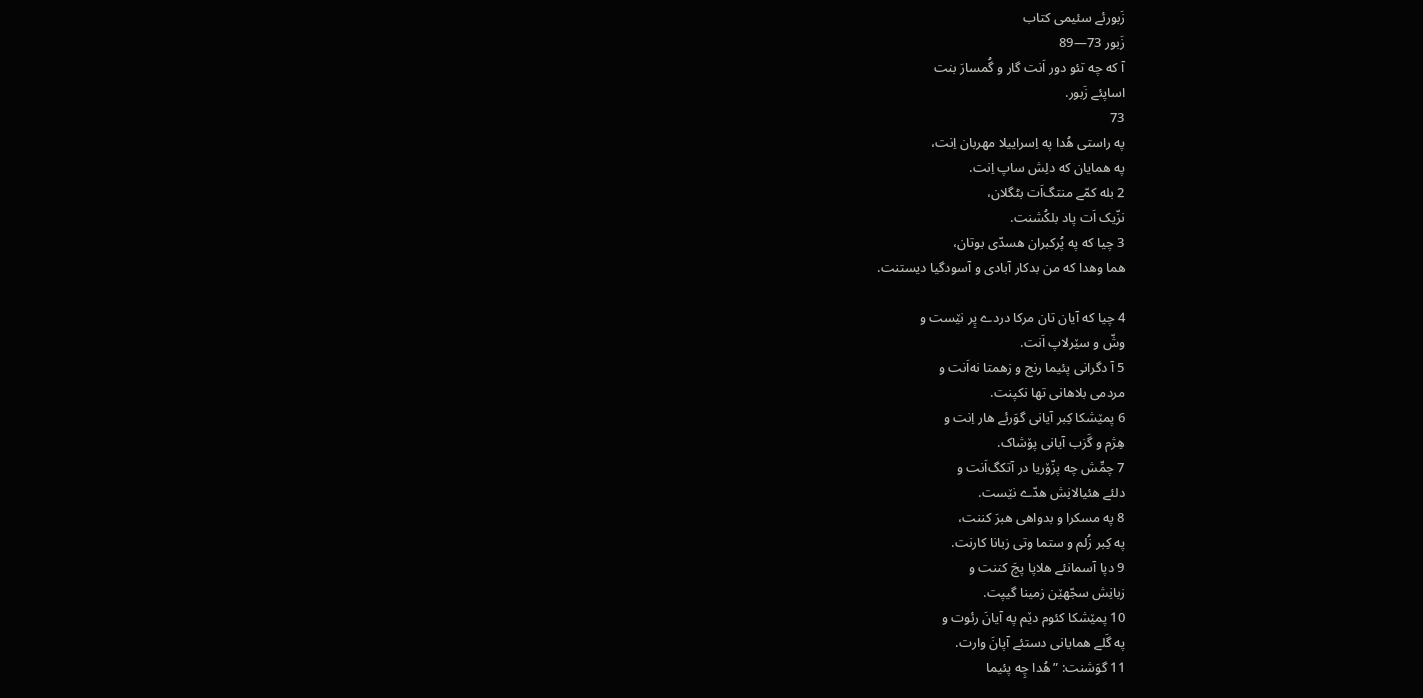زَبورئے سئیمی کتاب
زَبور 73—89
آ که چه تئو دور اَنت گار و گُمسارَ بنت
اساپئے زَبور.
73
په راستی هُدا په اِسراییلا مهربان اِنت،
په همایان که دلِش ساپ اِنت.
2 بله کمّے منتگ‌اَت بٹگلان،
نزّیک اَت پاد بلکُشنت.
3 چیا که په پُرکبران هسدّی بوتان،
هما وهدا که من بدکار آبادی و آسودگیا دیستنت.

4 چیا که آیان تان مرکا دردے پِر نێست و
وشّ و سێرلاپ اَنت.
5 آ دگرانی پئیما رنج و زهمتا نه‌اَنت و
مردمی بلاهانی تها نکپنت.
6 پمێشکا کِبر آیانی گوَرئے هار اِنت و
هِژم و گَزب آیانی پۆشاک.
7 چمِّش چه پزّۆریا در آتکگ‌اَنت و
دلئے هئیالانِش هدّے نێست.
8 په مسکرا و بدواهی هبرَ کننت،
په کِبر زُلم و ستما وتی زبانا کارنت.
9 دپا آسمانئے هلاپا پچَ کننت و
زبانِش سجّهێن زمینا گیپت.
10 پمێشکا کئوم دێم په آیانَ رئوت و
په گَلے همایانی دستئے آپانَ وارت.
11 گوَشنت: ”هُدا چِه پئیما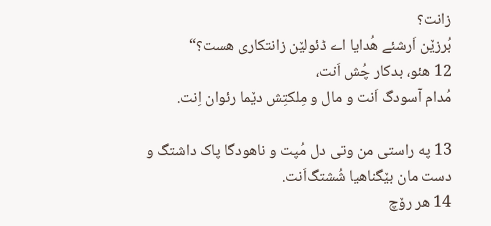زانت؟
بُرزێن اَرشئے هُدایا اے ڈئولێن زانتکاری هست؟“
12 هئو، بدکار چُش اَنت،
مُدام آسودگ اَنت و مال و مِلکتِش دێما رئوان اِنت.

13 په راستی من وتی دل مُپت و ناهودگا پاک داشتگ و
دست مان بێگناهیا شُشتگ‌اَنت.
14 هر رۆچ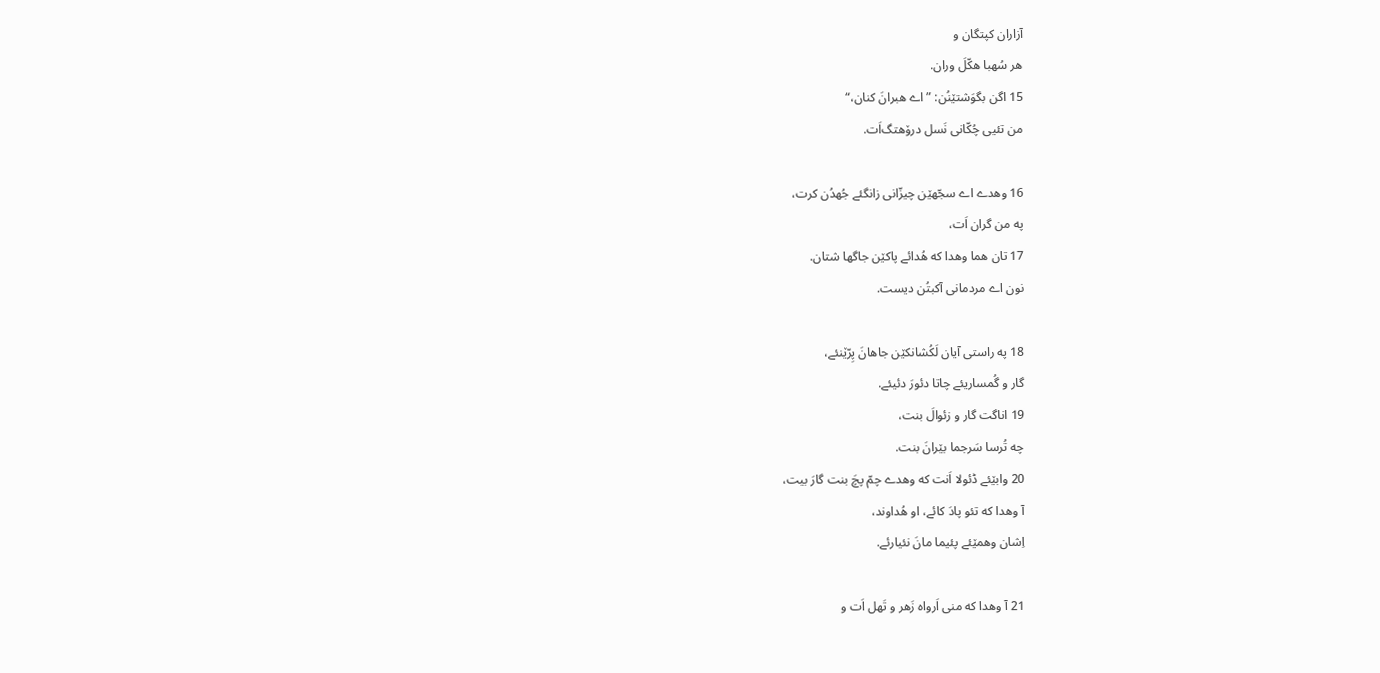آزاران کپتگان و
هر سُهبا هکّلَ وران.
15 اگن بگوَشتێنُن: ”اے هبرانَ کنان،“
من تئیی چُکّانی نَسل درۆهتگ‌اَت.

16 وهدے اے سجّهێن چیزّانی زانگئے جُهدُن کرت،
په من گران اَت،
17 تان هما وهدا که هُدائے پاکێن جاگها شتان.
نون اے مردمانی آکبتُن دیست.

18 په راستی آیان لَکُشانکێن جاهانَ پِرّێنئے،
گار و گُمساریئے چاتا دئورَ دئیئے.
19 اناگت گار و زئوالَ بنت،
چه تُرسا سَرجما بێرانَ بنت.
20 وابێئے ڈئولا اَنت که وهدے چمّ پچَ بنت گارَ بیت،
آ وهدا که تئو پادَ کائے، او هُداوند،
اِشان وهمێئے پئیما مانَ نئیارئے.

21 آ وهدا که منی اَرواه زَهر و تَهل اَت و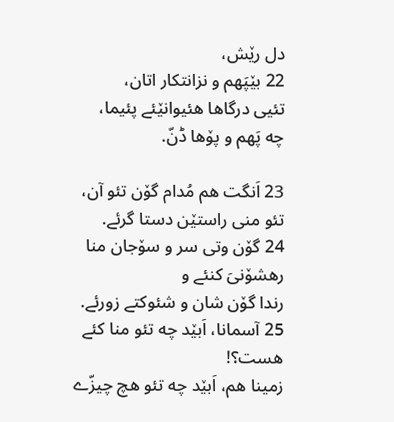دل رێش،
22 بێپَهم و نزانتکار اتان،
تئیی درگاها هئیوانێئے پئیما،
چه پَهم و پۆها ڈنّ.

23 اَنگت هم مُدام گۆن تئو آن،
تئو منی راستێن دستا گرئے.
24 گۆن وتی سر و سۆجان منا رهشۆنیَ کنئے و
رندا گۆن شان و شئوکتے زورئے.
25 آسمانا، اَبێد چه تئو منا کئے هست؟!
زمینا هم، اَبێد چه تئو هچ چیزّے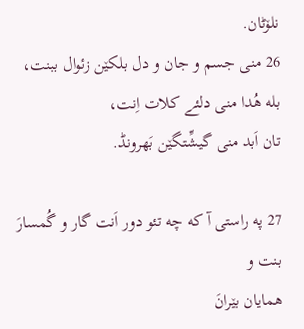نلۆٹان.
26 منی جسم و جان و دل بلکێن زئوال ببنت،
بله هُدا منی دلئے کلات اِنت،
تان اَبد منی گیشِّتگێن بَهرونڈ.

27 په راستی آ که چه تئو دور اَنت گار و گُمسارَ بنت و
همایان بێرانَ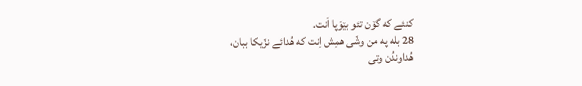کنئے که گۆن تئو بێوَپا اَنت.
28 بله په من وشّی همِش اِنت که هُدائے نزّیکا ببان،
هُداوندُن وتی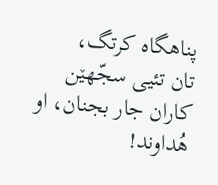پناهگاه کرتگ،
تان تئیی سجّهێن کاران جار بجنان، او هُداوند!